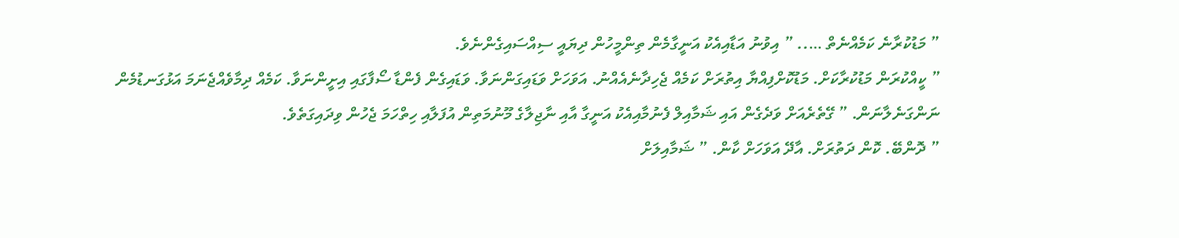” މަޑުކުރާނެ ކަމެއްނެތް ….. ” އިވުނު އަޑާއިއެކު އަނީގާމެން ތިންމީހުން ދިޔައީ ސިއްސައިގެންނެވެ.
” ކީއްކުރަން މަޑުކުރާކަށް. މަޑުކޮށްފިއްޔާ އިތުރަށް ކަމެއް ޖެހިދާނެއެއްނު. އަވަހަށް ވަޑައިގަންނަވާ. ވަޑައިގެން ފެންޑާ ސޯފާގައި އިށީންނަވާ. ކަމެއް ދިމާވެއްޖެނަމަ އަޅުގަނޑުމެން ނަންގަނެލާނަން. ” ގޭތެރެއަށް ވަދެގެން އައި ޝަމާއިލް ފެނުމާއިއެކު އަނީގާ އާއި ނާޖިލާގެ މޫނުމަތިން އުފަލާއި ހިތްހަމަ ޖެހުން ވިދައިގަތެވެ.
” ދޮންބޭ. ކޮން ދަތުރަށް. އާދޭ އަވަހަށް ކާން. ” ޝަމާއިލަށް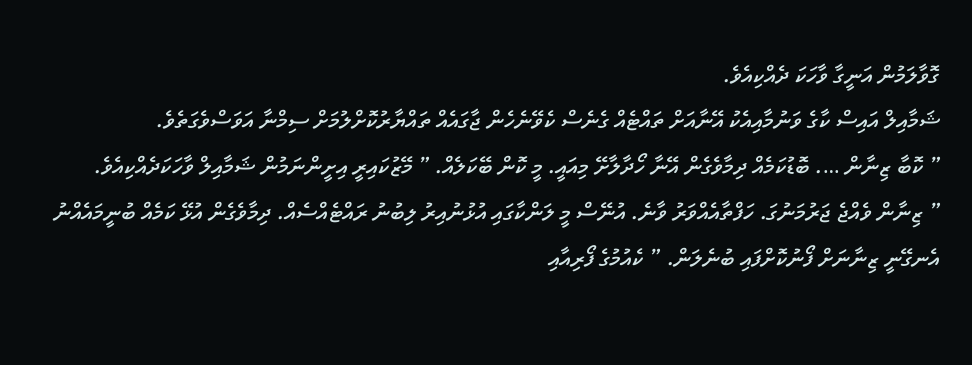ގޮވާލަމުން އަނީގާ ވާހަކަ ދެއްކިއެވެ.
ޝަމާއިލް އައިސް ކާގެ ވަނުމާއިއެކު އޭނާއަށް ތައްޓެއް ގެނެސް ކެވޭނެހެން ޖާގައެއް ތައްޔާރުކޮށްލުމަށް ސިމްނާ އަވަސްވެގަތެވެ.
” ކޮބާ ޒިނާން …. ބޮޑުކަމެއް ދިމާވެގެން އޭނާ ހޯދާލާށޭ މިއައީ. މީ ކޮން ބޭކަލެއް. ” މޭޒުކައިރީ އިށީންނަމުން ޝަމާއިލް ވާހަކަދެއްކިއެވެ.
” ޒިނާން ވެއްޖެ ޖަރުމަނުގަ. ހަފްތާއެއްވަރު ވާނެ. އުނޭސް މީ ލަންކާގައި އުޅުނުއިރު ލިބުނު ރައްޓެއްސެއް. ދިމާވެގެން އުޅޭ ކަމެއް ބުނީމައެއްނު އެނގޭނީ ޒިނާނަށް ފޯނުކޮށްފައި ބުނެލަން. ” ކެއުމުގެ ފޯރިއާއި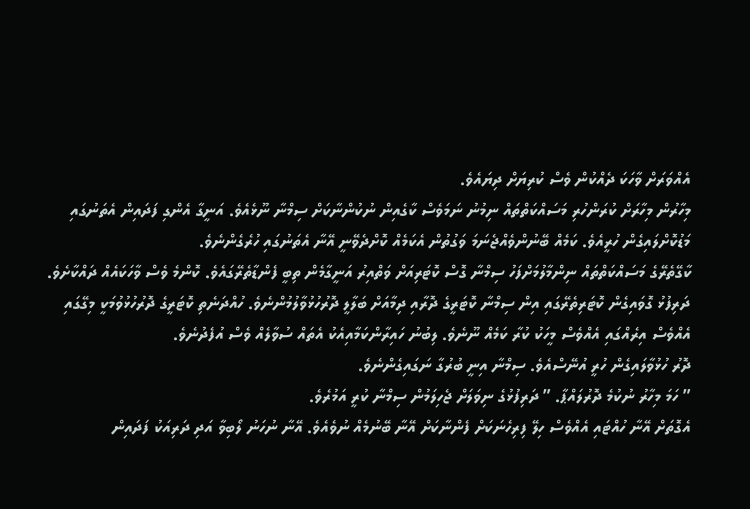އެއްވަރަށް ވާހަކަ ދެއްކުން ވެސް ކުރިޔަށް ދިޔައެވެ.
މިހާރުން މިހާރަށް ކުރަންހުރި މަސައްކަތްތައް ނިމުނު ނަމަވެސް ކާގެއިން ނުކުންނާކަށް ސިމްނާ ނޫޅެއެވެ. އަނީގާ އެންގި ފަދައިން އެތަނުގައި މަޑުކޮށްލައިގެން ހުރީއެވެ. ކަމެއް ބޭނުންވެއްޖެނަމަ ވަގުތުން އެކަމެއް ކޮށްދެވޭނީ އޭނާ އެތަނުގައި ހުރެގެންނެވެ.
ކާގޭތެރޭގެ މަސައްކަތްތައް ނިންމާލުމަށްފަހު ސިމްނާ ގޮސް ކޮޓަރިއަށް ވަތްއިރު އަނީގާމެން ތިބީ ފެންޑާތެރޭގައެވެ. ކޮންމެ ވެސް ވާހަކައެއް ދައްކާށެވެ.
ދަރިފުޅު ގޮވައިގެން ކޮޓަރިތެރޭގައި އިން ސިމްނާ ކޮޓަރީގެ ދޮރާއި ދިމާއަށް ބަލާލީ ދޮރުހުޅުވާލުމުންނެވެ. ހުއްދަނެތި ކޮޓަރީގެ ދޮރުހުޅުވުމަކީ މިގޭގައި އެއްވެސް އިރެއްގައި އެއްވެސް މީހަކު ކުރާ ކަމެއް ނޫނެވެ. ލިބުނު ހައިރާންކަމާއިއެކު އެތައް ސުވާލެއް ވެސް އުފެދުނެވެ.
ދޮރު ހުޅުވާލައިގެން ހުރީ އުނޭސްއެވެ. ސިމްނާ އިނީ ބުރުގާ ނަގައިގެންނެވެ.
” ހަމަ މިހާރު ނުކުމެ ދޮރުލައްޕާ. ” ދަރިފުޅުގެ ނިވަލަށް ޖެހިލަމުން ސިމްނާ ކުރީ އަމުރެވެ.
އެގޮތަށް އޭނާ ހުއްޓައި އެއްވެސް ހިލޭ ފިރިހެނަކަށް ފެންނާކަށް އޭނާ ބޭނުމެއް ނުވެއެވެ. އޭނާ ނުހަނު ލޯބިވާ އަދި ދަރިއަކު ފަދައިން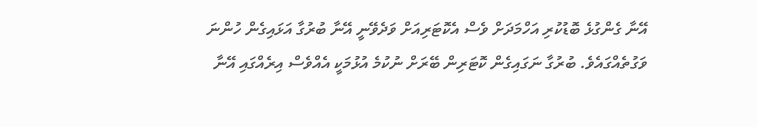އޭނާ ގެންގުޅެ ބޮޑުކުރި އަހްމަދަށް ވެސް އެކޮޓަރިއަށް ވަދެވޭނީ އޭނާ ބުރުގާ އަޅައިގެން ހުންނަ ވަގުތެއްގައެވެ. ބުރުގާ ނަގައިގެން ކޮޓަރިން ބޭރަށް ނުކުމެ އުޅުމަކީ އެއްވެސް އިރެއްގައި އޭނާ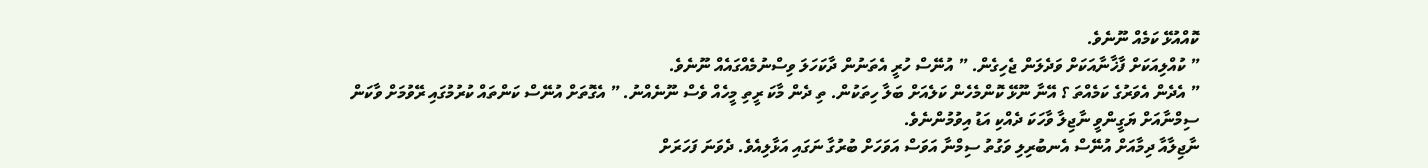ކޮއްއުޅޭ ކަމެއް ނޫނެވެ.
” ކުއްލިއަކަށް ފާޚާނާއަކަށް ވަދެލަން ޖެހިގެން. ” އުނޭސް ހުރީ އެތަނުން ދާކަހަލަ ވިސްނުމެއްގައެއް ނޫނެވެ.
” އެދެން އެވަރުގެ ކަމެއްތަ ؟ އޭނާ ނޫޅޭ ކޮންމެހެން ކަލެއަށް ބަލާ ހިތަކުން. ތި ދެން މާކަ ރީތި މީހެއް ވެސް ނޫނެއްނު. ” އެގޮތަށް އުނޭސް ކަންތައް ކުރުމުގައި ރޭވުމަށް ވާކަން ސިމްނާއަށް ޔަގީންވީ ނާޖިލާ ވާހަކަ ދެއްކި އަޑު އިވުމުންނެވެ.
ނާޖިލާއާ ދިމާއަށް އުނޭސް އެނބުރިލި ވަގުތު ސިމްނާ އަވަސް އަވަހަށް ބުރުގާ ނަގައި އަޅާލިއެވެ. ދެވަނަ ފަހަރަށް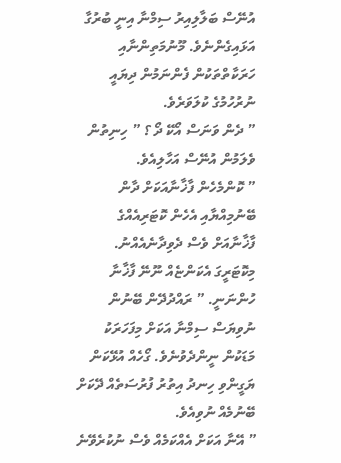އުނޭސް ބަލާލިއިރު ސިމްނާ އިނީ ބުރުގާ އަޅައިގެންނެވެ. މޫނުމަތިންނާއި ހަރަކާތްތަކުން ފެންނަމުން ދިޔައީ ނުރުހުމުގެ ކުލަވަރެވެ.
” ދެން ވަނަސް އޯކޭ ދޯ ؟ ” ހިނިތުން ވެލަމުން އުނޭސް އަހާލިއެވެ.
” ކޮންމެހެން ފާޚާނާއަކަށް ދާން ބޭނުމިއްޔާއި އެހެން ކޮޓަރިއެއްގެ ފާޚާނާއަށް ވެސް ދެވިދާނެއެއްނު. މިކޮޓަރީގަ އެކަންޏެއް ނޫނޭ ފާޚާނާ ހުންނަނީ. ” ރައްދުދޭން ބޭނުން ނުވިޔަސް ސިމްނާ އަކަށް މިފަހަރަކު މަޑަކުން ނީންދެވުނެވެ. ގޯހެއް އުޅޭކަން ޔަގީންވި ހިނދު އިތުރު ފުރުސަތެއް ދޭކަށް ބޭނުމެއް ނުވިއެވެ.
” އޭނާ އަކަށް އެއްކަމެއް ވެސް ނުކުރެވޭނެ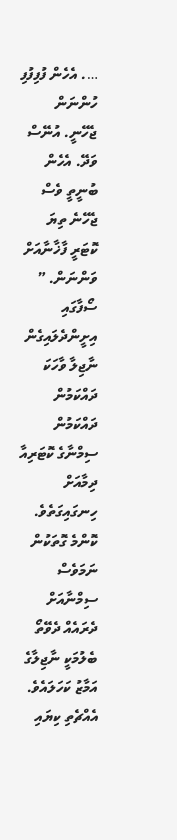…. އެހެން ފުފިފުފި ހުންނަން ޖެހޭނީ. އުނޭސް ވަދޭ. އެހެން ބުނީތީ ވެސް ޖެހޭނެ ތިޔަ ކޮޓަރީ ފާޚާނާއަށް ވަންނަން. ” ސޯފާގައި އިށީންދެލައިގެން ނާޖިލާ ވާހަކަ ދައްކަމުން ދައްކަމުން ސިމްނާގެ ކޮޓަރިއާ ދިމާއަށް ހިނގައިގަތެވެ. ކޮންމެ ގޮތަކުން ނަމަވެސް ސިމްނާއަށް ދެރައެއް ދެވޭތޯ ބެލުމަކީ ނާޖިލާގެ އަމާޒު ކަހަލައެވެ. އެއްޗެތި ކިޔައި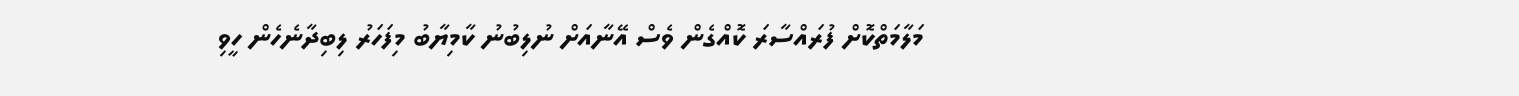މަލާމަތްކޮށް ފުރައްސާރަ ކޮއްގެން ވެސް އޭނާއަށް ނުލިބުނު ކާމިޔާބު މިފަހަރު ލިބިދާނެހެން ހީވި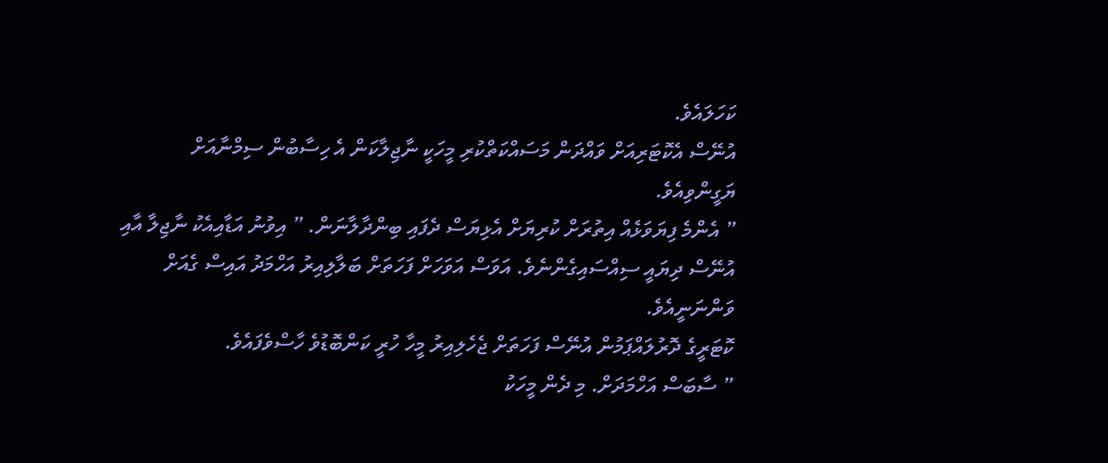ކަހަލައެވެ.
އުނޭސް އެކޮޓަރިއަށް ވައްދަން މަސައްކަތްކުރި މީހަކީ ނާޖިލާކަން އެ ހިސާބުން ސިމްނާއަށް ޔަގީންވިއެވެ.
” އެންމެ ފިޔަވަޅެއް އިތުރަށް ކުރިޔަށް އެޅިޔަސް ދެފައި ބިންދާލާނަން. ” އިވުނު އަޑާއިއެކު ނާޖިލާ އާއި އުނޭސް ދިޔައީ ސިއްސައިގެންނެވެ. އަވަސް އަވަހަށް ފަހަތަށް ބަލާލިއިރު އަހްމަދު އައިސް ގެއަށް ވަންނަނީއެވެ.
ކޮޓަރީގެ ދޮރުލައްޕަމުން އުނޭސް ފަހަތަށް ޖެހެލިއިރު މީހާ ހުރީ ކަންބޮޑުވެ ހާސްވެފައެވެ.
” ސާބަސް އަހްމަދަށް. މި ދެން މީހަކު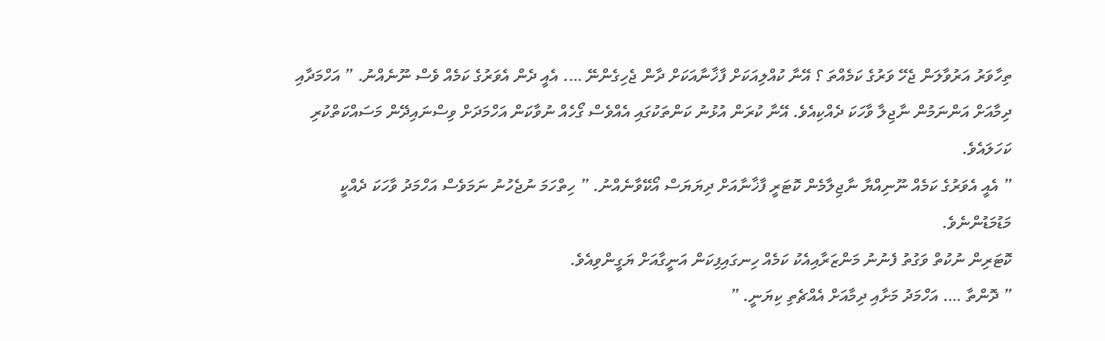ތިހާވަރު އަރުވާލަން ޖެހޭ ވަރުގެ ކަމެއްތަ ؟ އޭނާ ކުއްލިއަކަށް ފާޚާނާއަކަށް ދާން ޖެހިގެންނޭ …. އެއީ ދެން އެވަރުގެ ކަމެއް ވެސް ނޫނެއްނު. ” އަހްމަދާއި ދިމާއަށް އަންނަމުން ނާޖިލާ ވާހަކަ ދެއްކިއެވެ. އޭނާ ކުރަން އުޅުނު ކަންތަކުގައި އެއްވެސް ގޯހެއް ނުވާކަން އަހްމަދަށް ވިސްނައިދޭން މަސައްކަތްކުރި ކަހަލައެވެ.
” އެއީ އެވަރުގެ ކަމެއް ނޫނިއްޔާ ނާޖިލާމެން ކޮޓަރީ ފާޚާނާއަށް ދިޔަޔަސް އޯކޭވާނެއްނު. ” ހިތްހަމަ ނުޖެހުނު ނަމަވެސް އަހްމަދު ވާހަކަ ދެއްކީ މަޑުމަޑުންނެވެ.
ކޮޓަރިން ނުކުތް ވަގުތު ފެނުނު މަންޒަރާއިއެކު ކަމެއް ހިނގައިފިކަން އަނީގާއަށް ޔަގީންވިއެވެ.
” ދޮންތާ …. އަހްމަދު މަށާއި ދިމާއަށް އެއްޗެތި ކިޔަނީ. ”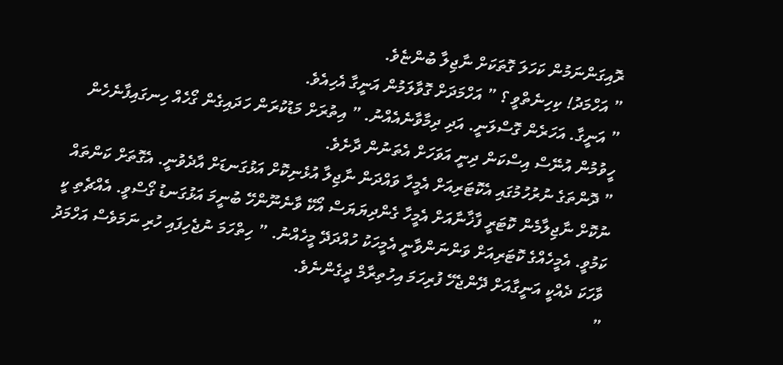ރޮއިގަންނަމުން ކަހަލަ ގޮތަކަށް ނާޖިލާ ބުންޏެވެ.
” އަހްމަދު! ކިހިނެތްވީ ؟ ” އަހްމަދަށް ގޮވާލަމުން އަނީގާ އެހިއެވެ.
” އަނީގާ. އަހަރެން ގޮސްލަނީ. އަދި ދިމާވާނެއެއްނު. ” އިތުރަށް މަޑުކުރަން ހަދައިގެން ގޯހެއް ހިނގައިފާނެހެން ހީވުމުން އުނޭސް އިސްކަން ދިނީ އަވަހަށް އެތަނުން ދާށެވެ.
” ދޮންތަގެ ނުރުހުމުގައި އެކޮޓަރިއަށް އެމީހާ ވައްދަން ނާޖިލާ އުޅެނިކޮށް އަޅުގަނޑަށް އާދެވުނީ. އެގޮތަށް ކަންތައް ނުކޮށް ނާޖިލާމެން ކޮޓަރީ ފާޚާނާއަށް އެމީހާ ގެންދިޔަޔަސް އޯކޭ ވާނެނޫންހޭ ބުނީމަ އަޅުގަނޑު ގޯސްވީ. އެއްޗެތި ކީ ކަމުވީ. އެމީހެއްގެ ކޮޓަރިއަށް ވަންނަންވާނީ އެމީހަކު ހުއްދަދޭ މީހެއްނު. ” ހިތްހަމަ ނުޖެހިފައި ހުރި ނަމަވެސް އަހްމަދު ވާހަކަ ދެއްކީ އަނީގާއަށް ދޭންޖެހޭ ފުރިހަމަ އިހުތިރާމް ދީގެންނެވެ.
”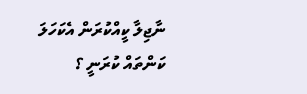ނާޖިލާ ކީއްކުރަން އެކަހަލަ ކަންތައް ކުރަނީ ؟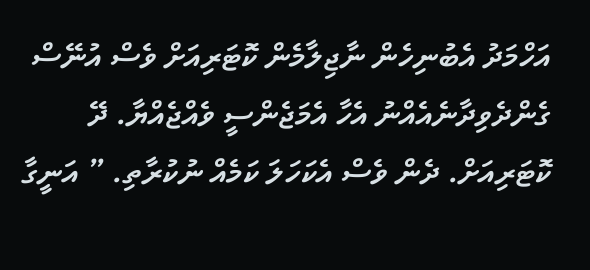އަހްމަދު އެބުނިހެން ނާޖިލާމެން ކޮޓަރިއަށް ވެސް އުނޭސް ގެންދެވިދާނެއެއްނު އެހާ އެމަޖެންސީ ވެއްޖެއްޔާ. ދޭ ކޮޓަރިއަށް. ދެން ވެސް އެކަހަލަ ކަމެއް ނުކުރާތި. ” އަނީގާ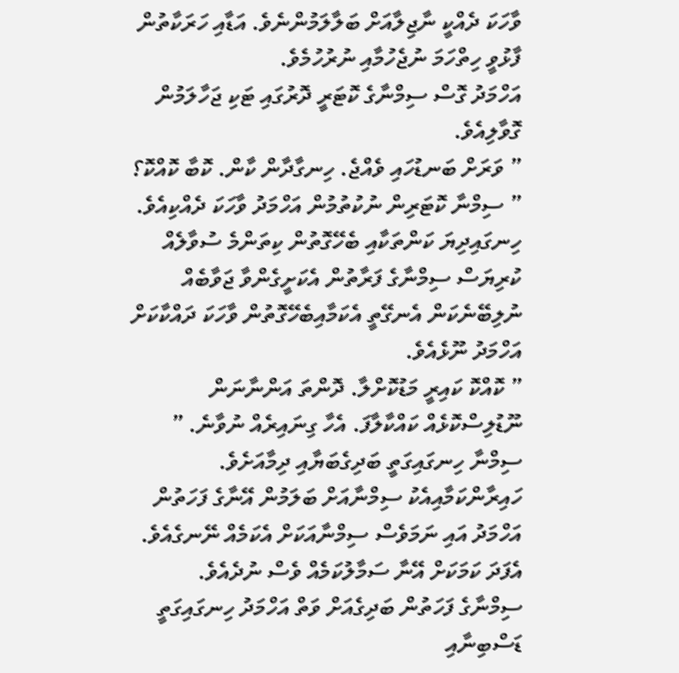ވާހަކަ ދެއްކީ ނާޖިލާއަށް ބަލާލަމުންނެވެ. އަޑާއި ހަރަކާތުން ފާޅުވީ ހިތްހަމަ ނުޖެހުމާއި ނުރުހުމެވެ.
އަހްމަދު ގޮސް ސިމްނާގެ ކޮޓަރީ ދޮރުގައި ޓަކި ޖަހާލަމުން ގޮވާލިއެވެ.
” ވަރަށް ބަނޑުހައި ވެއްޖެ. ހިނގާދާން ކާން. ކޮބާ ކޮއްކޮ؟ ” ސިމްނާ ކޮޓަރިން ނުކުތުމުން އަހްމަދު ވާހަކަ ދެއްކިއެވެ. ހިނގައިދިޔަ ކަންތަކާއި ބެހޭގޮތުން ކިތަންމެ ސުވާލެއް ކުރިޔަސް ސިމްނާގެ ފަރާތުން އެކަށީގެންވާ ޖަވާބެއް ނުލިބޭނެކަން އެނގޭތީ އެކަމާއިބެހޭގޮތުން ވާހަކަ ދައްކާކަށް އަހްމަދު ނޫޅެއެވެ.
” ކޮއްކޮ ކައިރީ މަޑުކޮށްލާ. ދޮންތަ އަންނާނަން ނޫޑުލިސްކޮޅެއް ކައްކާލާފަ. އެހާ ގިނައިރެއް ނުވާނެ. ” ސިމްނާ ހިނގައިގަތީ ބަދިގެބަޔާއި ދިމާއަށެވެ.
ހައިރާންކަމާއިއެކު ސިމްނާއަށް ބަލަމުން އޭނާގެ ފަހަތުން އަހްމަދު އައި ނަމަވެސް ސިމްނާއަކަށް އެކަމެއް ނޭނގެއެވެ. އެފަދަ ކަމަކަށް އޭނާ ސަމާލުކަމެއް ވެސް ނުދެއެވެ.
ސިމްނާގެ ފަހަތުން ބަދިގެއަށް ވަތް އަހްމަދު ހިނގައިގަތީ ޑަސްބިނާއި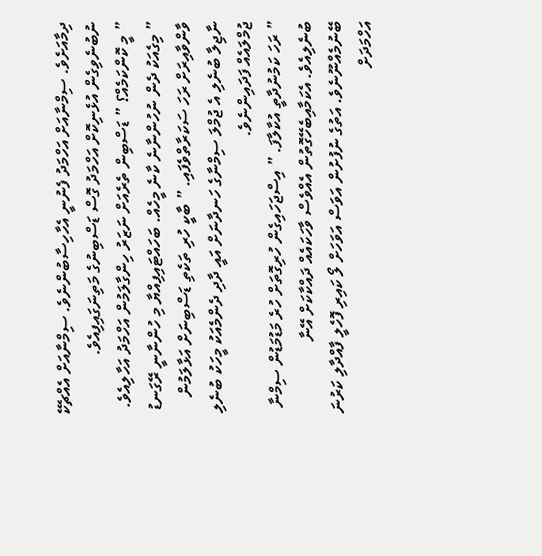ދިމާއަށެވެ. ސިމްނާއަށް އަހްމަދު ފެނުނީ އެހާހިސާބުންނެވެ. ސިމްނާއަށް އެއްޗެކޭ ނުބުނެވިގެން އުޅެނިކޮށް އަހްމަދު ގޮސް ޑަސްބިނުގެ މަތިނަގައިފިއެވެ.
” މީ ކޮންކަމެއް؟ ” ޑަސްބިން ތެރެއަށް ނަޒަރު ހިންގާލަމުން އަހްމަދު އަހާލިއެވެ.
” މިގެއަކު ދެން ނުހުންނާނެ ކާނެ މީހެއް. ބަހައްޓައިފިއްޔާ މި ހުންނާނީ ރޭގަނޑު ވާންވާއިރަށް ރަހަ ސަކަރާތްވެފައި. ” ބާކީ ހުރި ތަކެތި ޑަސްބިނަށް އަޅާލަމުން ނާޖިލާ ބުނެލި އެ ޖުމްލަ ސިމްނާގެ ހަނދާނަށް އައީ ދާދި ދެންމެއަކު މީހަކު ބުނެލި ޖުމްލައެއް ފަދައިންނެވެ.
” ރަހަ ކަމުނުދާތީ އުކާލާފަ. ” އިސްޖަހައިގެން ހުރިގޮތަށް ހުރެ މަޑުމަޑުން ސިމްނާ ބުނެލިއެވެ. އެކަމާއިބެހޭގޮތުން އެއްވެސް ވާހަކައެއް ދައްކާކަށް އޭނާ ބޭނުމެއްނޫނެވެ. އަތުގެ ނުފުށުން އަވަސް އަވަހަށް ލޯ ކައިރި ފޮހެލީ ފާއްދާލި ކަރުނަ އަހްމަދަށް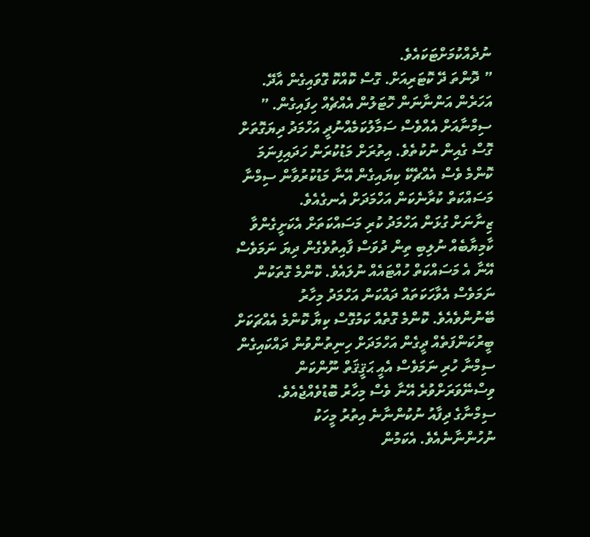ނުދެއްކުމަށްޓަކައެވެ.
” ދޮންތަ ދޭ ކޮޓަރިއަށް. ގޮސް ކޮއްކޮ ގޮވައިގެން އާދޭ. އަހަރެން އަންނާނަން ހޮޓަލުން އެއްޗެއް ހިފައިގެން. ” ސިމްނާއަށް އެއްވެސް ސަމާލުކަމެއްނުދީ އަހްމަދު ދިޔަގޮތަށް ގޮސް ގެއިން ނުކުތެވެ. އިތުރަށް މަޑުކުރަން ހަދައިފިނަމަ ކޮންމެ ވެސް އެއްޗެކޭ ކިޔައިގެން އޭނާ މަޑުކުރުވާން ސިމްނާ މަސައްކަތް ކުރާނެކަން އަހްމަދަށް އެނގެއެވެ.
ޒިނާނަށް ގުޅަން އަހްމަދު ކުރި މަސައްކަތަށް އެކަށީގެންވާ ކާމިޔާބެއް ނުލިބި ތިން ދުވަސް ފާއިތުވެގެން ދިޔަ ނަމަވެސް އޭނާ އެ މަސައްކަތް ހުއްޓައެއް ނުލައެވެ. ކޮންމެ ގޮތަކުން ނަމަވެސް އެވާހަކަތައް ދައްކަން އަހްމަދު މިހާރު ބޭނުންވެއެވެ. ކޮންމެ ގޮތެއް ކަމުގޮސް ކިޔާ ކޮންމެ އެއްޗަކަށް ބީރުކަންފަތެއް ދީގެން އަހްމަދަށް ހިނިތުންވުން ދައްކައިގެން ސިމްނާ ހުރި ނަމަވެސް އެއީ ޙަޤީޤަތް ނޫންކަން ވިސްނޭވަރަށްވުރެ އޭނާ ވެސް މިހާރު ބޮޑުވެއްޖެއެވެ. ސިމްނާގެ ދިފާއު ނުކުންނާނެ އިތުރު މީހަކު ނުހުންނާނެއެވެ. އެކަމުން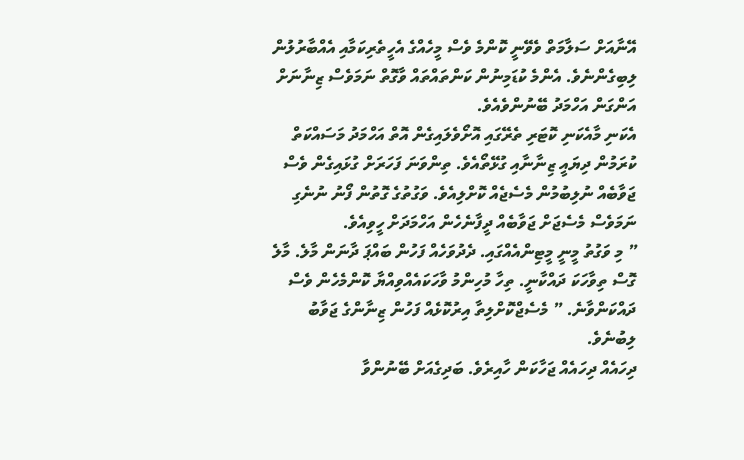އޭނާއަށް ސަލާމަތް ވެވޭނީ ކޮންމެ ވެސް މީހެއްގެ އެހީތެރިކަމާއި އެއްބާރުލުން ލިބިގެންނެވެ. އެންމެ ކުޑަމިނުން ކަންތައްތައް ވާގޮތް ނަމަވެސް ޒިނާނަށް އަންގަން އަހްމަދު ބޭނުންވެއެވެ.
އެކަނި މާއެކަނި ކޮޓަރި ތެރޭގައި އޮށޯވެލައިގެން އޮތް އަހްމަދު މަސައްކަތް ކުރަމުން ދިޔައީ ޒިނާނާއި ގުޅޭތޯއެވެ. ތިންވަނަ ފަހަރަށް ގުޅައިގެން ވެސް ޖަވާބެއް ނުލިބުމުން މެސެޖެއް ކޮށްލިއެވެ. ވަގުތުގެ ގޮތުން ފޯނު ނުނެގި ނަމަވެސް މެސެޖަށް ޖަވާބެއް ދީފާނެހެން އަހްމަދަށް ހީވިއެވެ.
” މި ވަގުތު މީނީ މީޓިންއެއްގައި. ދެދުވަހެއް ފަހުން ބައްޕަ ދާނަން މާލެ. މާލެ ގޮސް ތިވާހަކަ ދައްކާނީ. ތިހާ މުހިންމު ވާހަކައެއްވިއްޔާ ކޮންމެހެން ވެސް ދައްކަންވާނެ. ” މެސެޖްކޮށްލިތާ އިރުކޮޅެއް ފަހުން ޒިނާންގެ ޖަވާބު ލިބުނެވެ.
ދިހައެއް ދިހައެއް ޖަހާކަން ހާއިރެވެ. ބަދިގެއަށް ބޭނުންވާ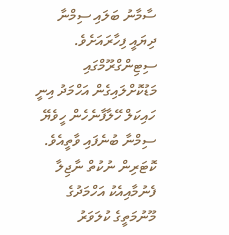ސާމާނު ބަލައި ސިމްނާ ދިޔައީ ފިހާރައަށެވެ. ސިޓިންގްރޫމްގައި މަޑުކޮށްލައިގެން އަހްމަދު އިނީ ހައިކަލް ހޭލާފާނެހެން ހީވެޔޭ ސިމްނާ ބުނެފައި ވާތީއެވެ.
ކޮޓަރިން ނުކުތް ނާޖިލާ ފެނުމާއިއެކު އަހްމަދުގެ މޫނުމަތީގެ ކުލަވަރު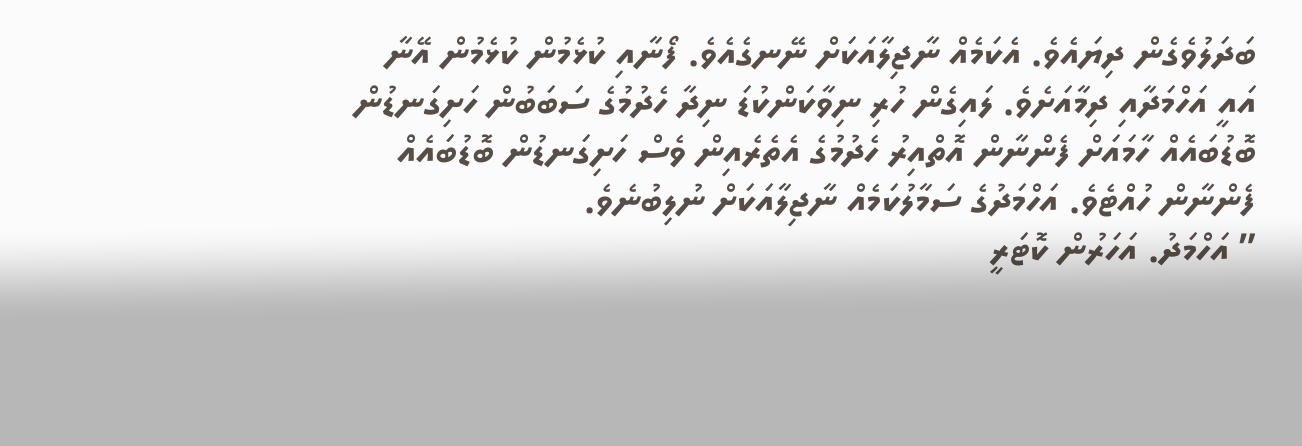ބަދަލުވެގެން ދިޔައެވެ. އެކަމެއް ނާޖިލާއަކަށް ނޭނގެއެވެ. ފޯނާއި ކުޅެމުން ކުޅެމުން އޭނާ އައީ އަހްމަދާއި ދިމާއަށެވެ. ލައިގެން ހުރި ނިވާކަންކުޑަ ނިދާ ހެދުމުގެ ސަބަބުން ހަށިގަނޑުން ބޮޑުބައެއް ހާމައަށް ފެންނާން އޮތްއިރު ހެދުމުގެ އެތެރެއިން ވެސް ހަށިގަނޑުން ބޮޑުބައެއް ފެންނާން ހުއްޓެވެ. އަހްމަދުގެ ސަމާލުކަމެއް ނާޖިލާއަކަށް ނުލިބުނެވެ.
” އަހްމަދު. އަހަރުން ކޮޓަރީ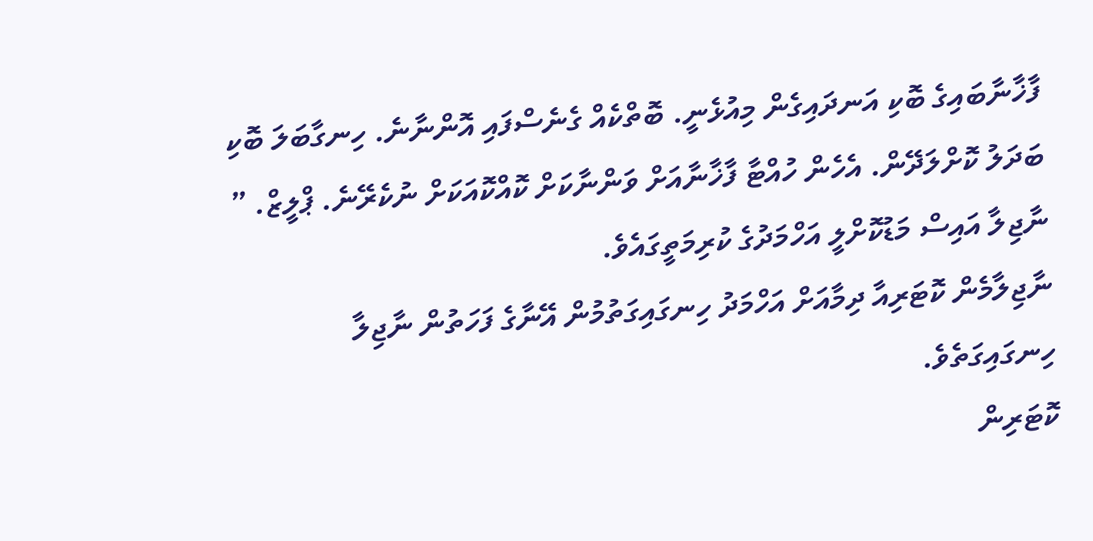ފާޚާނާބައިގެ ބޮކި އަނދައިގެން މިއުޅެނީ. ބޮތްކެއް ގެނެސްފައި އޮންނާނެ. ހިނގާބަލަ ބޮކި ބަދަލު ކޮށްލަދޭން. އެހެން ހުއްޓާ ފާޚާނާއަށް ވަންނާކަށް ކޮއްކޮއަކަށް ނުކެރޭނެ. ޕްލީޒް. ” ނާޖިލާ އައިސް މަޑުކޮށްލީ އަހްމަދުގެ ކުރިމަތީގައެވެ.
ނާޖިލާމެން ކޮޓަރިއާ ދިމާއަށް އަހްމަދު ހިނގައިގަތުމުން އޭނާގެ ފަހަތުން ނާޖިލާ ހިނގައިގަތެވެ.
ކޮޓަރިން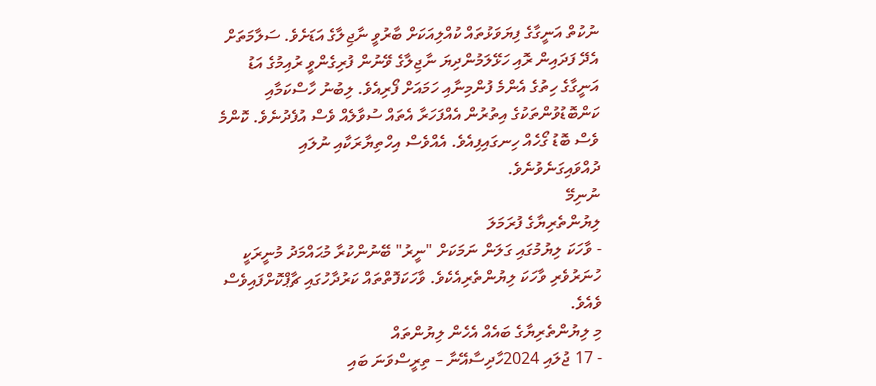ނުކުތް އަނީގާގެ ފިޔަވަޅުތައް ކުއްލިއަކަށް ބާރުވީ ނާޖިލާގެ އަޑަށެވެ. ސަލާމަތަށް އެދޭ ފަދައިން ރޮއި ހަޅޭލަމުންދިޔަ ނާޖިލާގެ ވޭނުން ފުރިގެންވީ ރުއިމުގެ އަޑު އަނީގާގެ ހިތުގެ އެންމެ ފުންމިނާއި ހަމައަށް ފޯރިއެވެ. ލިބުނު ހާސްކަމާއި ކަންބޮޑުވުންތަކުގެ އިތުރުން އެއްފަހަރާ އެތައް ސުވާލެއް ވެސް އުފެދުނެވެ. ކޮންމެ ވެސް ބޮޑު ގޯހެއް ހިނގައިފިއެވެ. އެއްވެސް އިހްތިޔާރަކާއި ނުލައި ދުއްވައިގަނެވުނެވެ.
ނުނިމޭ
ލިޔުންތެރިޔާގެ ފުރަމަލަ
- ވާހަކަ ލިޔުމުގައި ގަލަން ނަމަކަށް "ނީރު" ބޭނުންކުރާ މުޙައްމަދު މުނީރަކީ ހުނަރުވެރި ވާހަކަ ލިޔުންތެރިއެކެވެ. ވާހަކަފޮތްތައް ކަރުދާހުގައި ޗާޕްކޮށްފައިވެސް ވެއެވެ.
މި ލިޔުންތެރިޔާގެ ބައެއް އެހެން ލިޔުންތައް
- 17 ޖުލައި 2024ހާދިސާއޭނާ – ތިރީސްވަނަ ބައި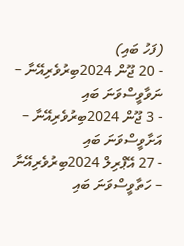(ފަހު ބައި)
- 20 ޖޫން 2024ބިރުވެރިއޭނާ – ނަވާވީސްވަނަ ބައި
- 3 ޖޫން 2024ބިރުވެރިއޭނާ – އަށާވީސްވަނަ ބައި
- 27 އޭޕްރިލް 2024ބިރުވެރިއޭނާ – ހަތާވީސްވަނަ ބައި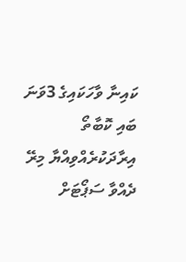ކައިނާ ވާހަކައިގެ 3ވަނަ ބައި ކޮބާތޯ
އިރާދަކުރެއްވިއްޔާ މިރޭ
ދެއްވާ ސަޕޯޓަށް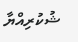ޝުކުރިއްޔާ